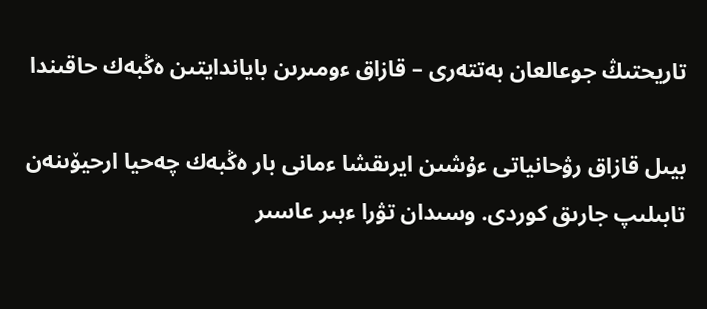تاريحتىڭ جوعالعان بەتتەرى – قازاق ءومىرىن باياندايتىن ەڭبەك حاقىندا

بيىل قازاق رۋحانياتى ءۇشىن ايرىقشا ءمانى بار ەڭبەك چەحيا ارحيۆىنەن تابىلىپ جارىق كوردى. وسىدان تۋرا ءبىر عاسىر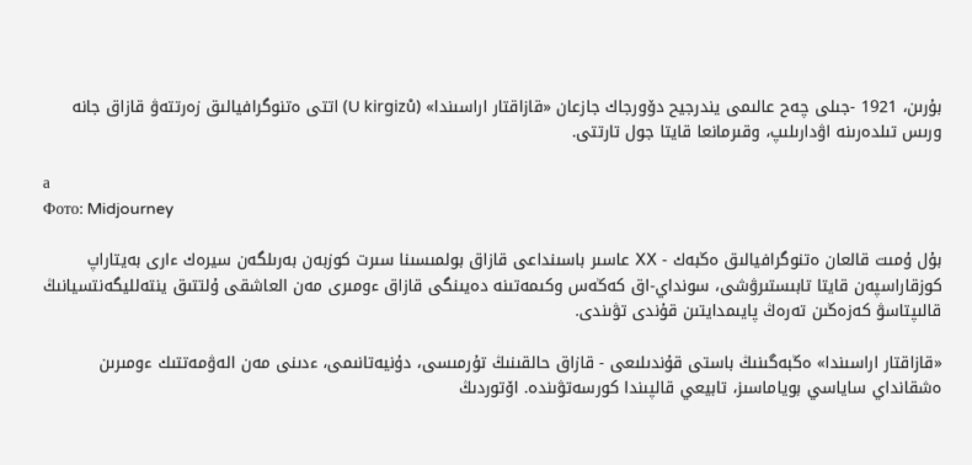بۇرىن، 1921 -جىلى چەح عالىمى يندرجيح دۆورجاك جازعان «قازاقتار اراسىندا» (U kirgizů) اتتى ەتنوگرافيالىق زەرتتەۋ قازاق جانە ورىس تىلدەرىنە اۋدارىلىپ، وقىرمانعا قايتا جول تارتتى.

а
Фото: Midjourney

بۇل ۇمىت قالعان ەتنوگرافيالىق ەڭبەك - ⅩⅩ عاسىر باسىنداعى قازاق بولمىسىنا سىرت كوزبەن بەرىلگەن سيرەك ءارى بەيتاراپ كوزقاراسپەن قايتا تابىستىرۋشى، سونداي-اق كەڭەس وكىمەتىنە دەيىنگى قازاق ءومىرى مەن العاشقى ۇلتتىق ينتەلليگەنتسيانىڭ قالىپتاسۋ كەزەڭىن تەرەڭ پايىمدايتىن قۇندى تۋىندى.

«قازاقتار اراسىندا» ەڭبەگىنىڭ باستى قۇندىلىعى - قازاق حالقىنىڭ تۇرمىسى، دۇنيەتانىمى، ءدىنى مەن الەۋمەتتىك ءومىرىن ەشقانداي ساياسي بوياماسىز، تابيعي قالپىندا كورسەتۋىندە. اۆتوردىڭ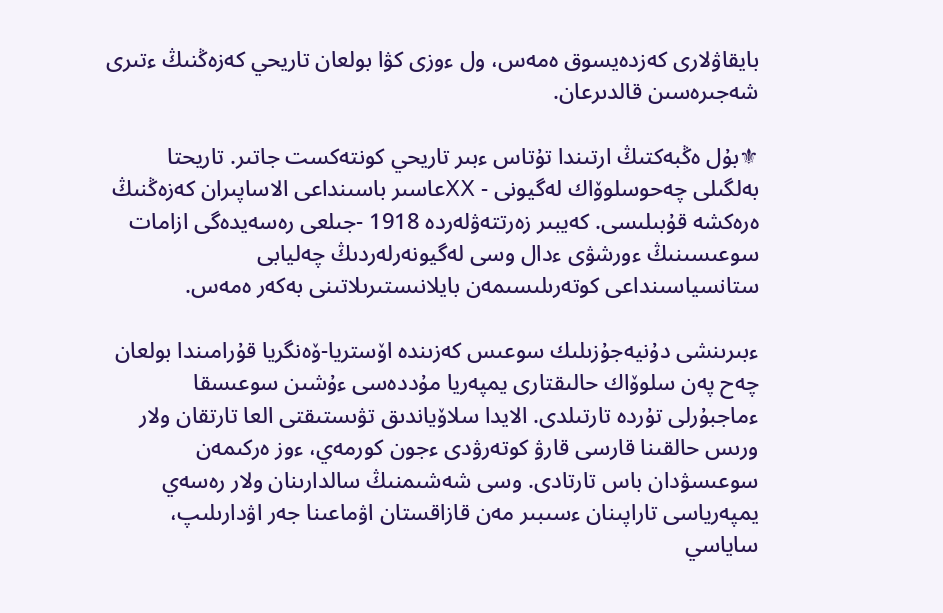بايقاۋلارى كەزدەيسوق ەمەس، ول ءوزى كۋا بولعان تاريحي كەزەڭنىڭ ءتىرى شەجىرەسىن قالدىرعان.

⚜بۇل ەڭبەكتىڭ ارتىندا تۇتاس ءبىر تاريحي كونتەكست جاتىر. تاريحتا بەلگىلى چەحوسلوۆاك لەگيونى - ⅩⅩعاسىر باسىنداعى الاساپىران كەزەڭنىڭ ەرەكشە قۇبىلىسى. كەيبىر زەرتتەۋلەردە 1918 -جىلعى رەسەيدەگى ازامات سوعىسىنىڭ ءورشۋى ءدال وسى لەگيونەرلەردىڭ چەليابى ستانسياسىنداعى كوتەرىلىسىمەن بايلانىستىرىلاتىنى بەكەر ەمەس.

ءبىرىنشى دۇنيەجۇزىلىك سوعىس كەزىندە اۆستريا-ۆەنگريا قۇرامىندا بولعان چەح پەن سلوۆاك حالىقتارى يمپەريا مۇددەسى ءۇشىن سوعىسقا ءماجبۇرلى تۇردە تارتىلدى. الايدا سلاۆياندىق تۋىستىقتى العا تارتقان ولار ورىس حالقىنا قارسى قارۋ كوتەرۋدى ءجون كورمەي، ءوز ەركىمەن سوعىسۋدان باس تارتادى. وسى شەشىمنىڭ سالدارىنان ولار رەسەي يمپەرياسى تاراپىنان ءسىبىر مەن قازاقستان اۋماعىنا جەر اۋدارىلىپ، ساياسي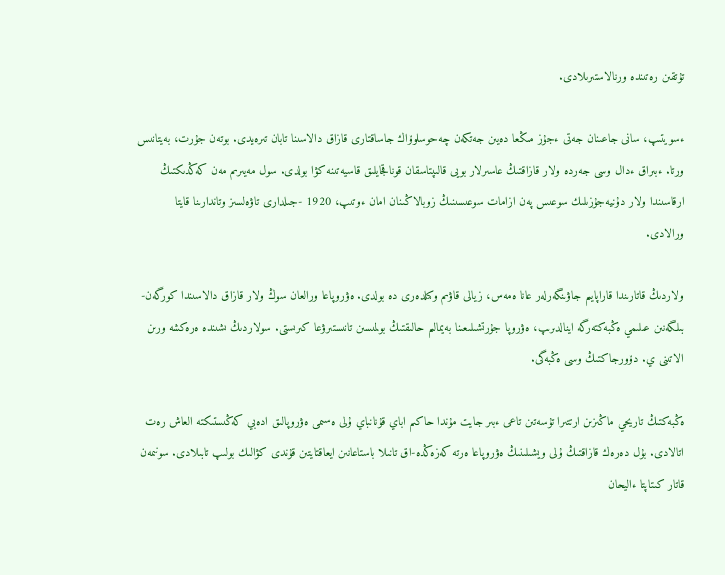تۇتقىن رەتىندە ورنالاستىرىلادى.

ءسويتىپ، سانى جاعىنان جەتى ءجۇز مىڭعا دەيىن جەتكەن چەحوسلوۆاك جاساقتارى قازاق دالاسىنا تابان تىرەيدى. بوتەن جۇرت، بەيتانىس ورتا. ءبىراق ءدال وسى جەردە ولار قازاقتىڭ عاسىرلار بويى قالىپتاسقان قوناقجايلىق قاسيەتىنە كۋا بولدى. سول مەيىرىم مەن كەڭدىكتىڭ ارقاسىندا ولار دۇنيەجۇزىلىك سوعىس پەن ازامات سوعىسىنىڭ زوبالاڭىنان امان ءوتىپ، 1920 -جىلدارى تاۋەلسىز وتاندارىنا قايتا ورالادى.

ولاردىڭ قاتارىندا قاراپايىم جاۋىنگەرلەر عانا ەمەس، زيالى قاۋىم وكىلدەرى دە بولدى. ەۋروپاعا ورالعان سوڭ ولار قازاق دالاسىندا كورگەن-بىلگەنىن عىلىمي ەڭبەكتەرگە اينالدىرىپ، ەۋروپا جۇرتشىلىعىنا بەيمالىم حالىقتىڭ بولمىسىن تانىستىرۋعا كىرىستى. سولاردىڭ ىشىندە ەرەكشە ورىن الاتىنى ي. دۆورجاكتىڭ وسى ەڭبەگى.

ەڭبەكتىڭ تاريحي ماڭىزىن ارتتىرا تۇسەتىن تاعى ءبىر جايت مۇندا حاكىم اباي قۇنانباي ۇلى ەسىمى ەۋروپالىق ادەبي كەڭىستىكتە العاش رەت اتالادى. بۇل دەرەك قازاقتىڭ ۇلى ويشىلىنىڭ ەۋروپاعا ەرتە كەزەڭدە-اق تانىلا باستاعانىن ايعاقتايتىن قۇندى كۋالىك بولىپ تابىلادى. سونىمەن قاتار كىتاپتا ءاليحان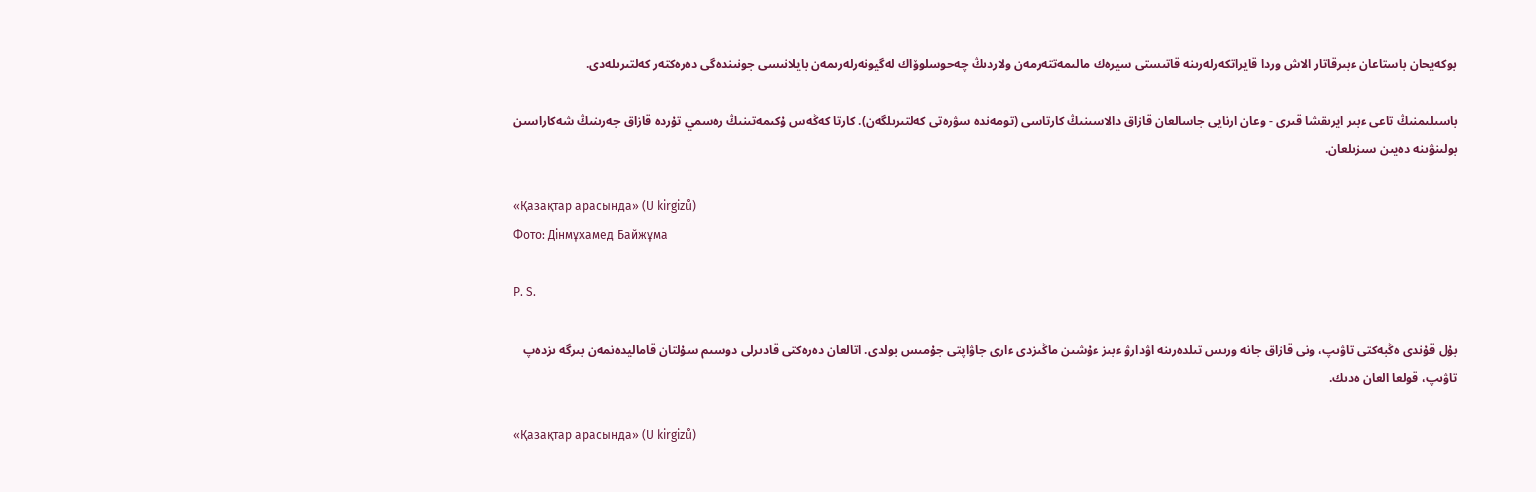بوكەيحان باستاعان ءبىرقاتار الاش وردا قايراتكەرلەرىنە قاتىستى سيرەك مالىمەتتەرمەن ولاردىڭ چەحوسلوۆاك لەگيونەرلەرىمەن بايلانىسى جونىندەگى دەرەكتەر كەلتىرىلەدى.

باسىلىمنىڭ تاعى ءبىر ايرىقشا قىرى - وعان ارنايى جاسالعان قازاق دالاسىنىڭ كارتاسى (تومەندە سۋرەتى كەلتىرىلگەن). كارتا كەڭەس ۇكىمەتىنىڭ رەسمي تۇردە قازاق جەرىنىڭ شەكاراسىن بولىنۋىنە دەيىن سىزىلعان.

«Қазақтар арасында» (U kirgizů)
Фото: Дінмұхамед Байжұма

P. S.

بۇل قۇندى ەڭبەكتى تاۋىپ، ونى قازاق جانە ورىس تىلدەرىنە اۋدارۋ ءبىز ءۇشىن ماڭىزدى ءارى جاۋاپتى جۇمىس بولدى. اتالعان دەرەكتى قادىرلى دوسىم سۇلتان قاماليدەنمەن بىرگە ىزدەپ تاۋىپ، قولعا العان ەدىك.

«Қазақтар арасында» (U kirgizů)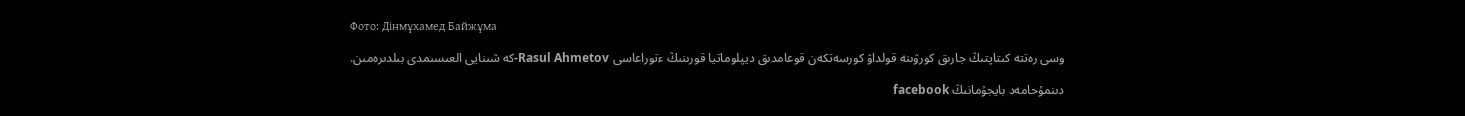Фото: Дінмұхамед Байжұма

وسى رەتتە كىتاپتىڭ جارىق كورۋىنە قولداۋ كورسەتكەن قوعامدىق ديپلوماتيا قورىنىڭ ءتوراعاسى Rasul Ahmetov-كە شىنايى العىسىمدى بىلدىرەمىن.

دىنمۇحامەد بايجۇمانىڭ facebook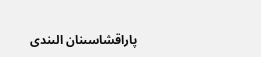پاراقشاسىنان الىندى